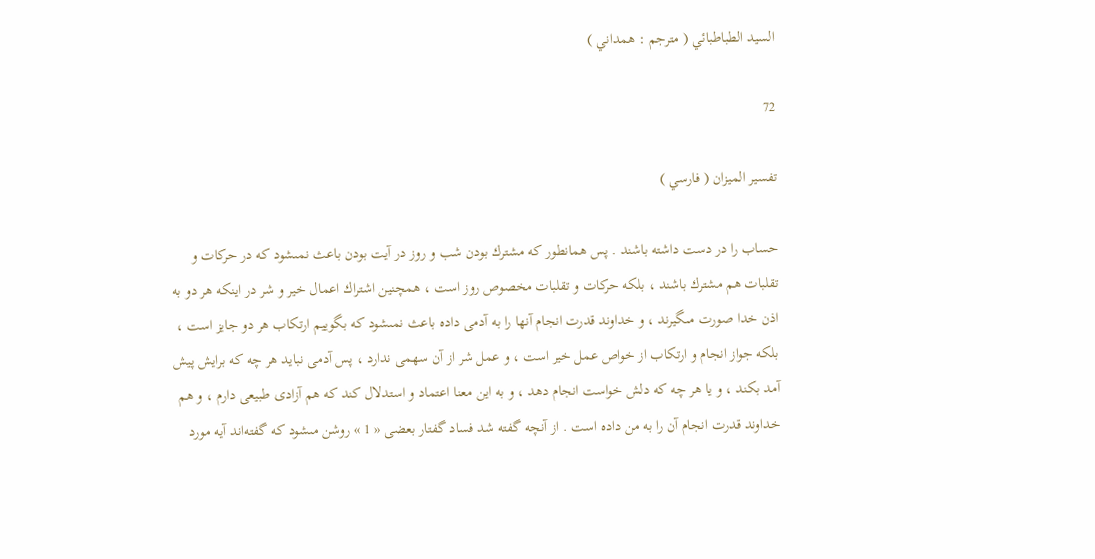السيد الطباطبائي ( مترجم : همداني )

72

تفسير الميزان ( فارسي )

حساب را در دست داشته باشند . پس همانطور كه مشترك بودن شب و روز در آيت بودن باعث نمىشود كه در حركات و تقلبات هم مشترك باشند ، بلكه حركات و تقلبات مخصوص روز است ، همچنين اشتراك اعمال خير و شر در اينكه هر دو به اذن خدا صورت مىگيرند ، و خداوند قدرت انجام آنها را به آدمى داده باعث نمىشود كه بگوييم ارتكاب هر دو جايز است ، بلكه جواز انجام و ارتكاب از خواص عمل خير است ، و عمل شر از آن سهمى ندارد ، پس آدمى نبايد هر چه كه برايش پيش آمد بكند ، و يا هر چه كه دلش خواست انجام دهد ، و به اين معنا اعتماد و استدلال كند كه هم آزادى طبيعى دارم ، و هم خداوند قدرت انجام آن را به من داده است . از آنچه گفته شد فساد گفتار بعضى « 1 » روشن مىشود كه گفته‌اند آيه مورد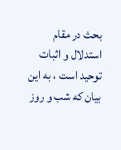بحث در مقام استدلال و اثبات توحيد است ، به اين بيان كه شب و روز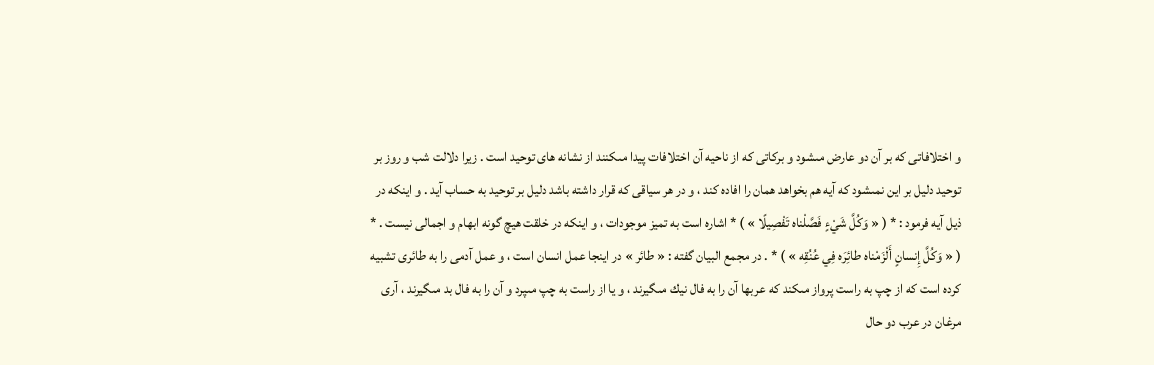و اختلافاتى كه بر آن دو عارض مىشود و بركاتى كه از ناحيه آن اختلافات پيدا مىكنند از نشانه هاى توحيد است . زيرا دلالت شب و روز بر توحيد دليل بر اين نمىشود كه آيه هم بخواهد همان را افاده كند ، و در هر سياقى كه قرار داشته باشد دليل بر توحيد به حساب آيد . و اينكه در ذيل آيه فرمود : * ( « وَكُلَّ شَيْءٍ فَصَّلْناه تَفْصِيلًا » ) * اشاره است به تميز موجودات ، و اينكه در خلقت هيچ گونه ابهام و اجمالى نيست . * ( « وَكُلَّ إِنسانٍ أَلْزَمْناه طائِرَه فِي عُنُقِه » ) * . در مجمع البيان گفته : « طائر » در اينجا عمل انسان است ، و عمل آدمى را به طائرى تشبيه كرده است كه از چپ به راست پرواز مىكند كه عربها آن را به فال نيك مىگيرند ، و يا از راست به چپ مىپرد و آن را به فال بد مىگيرند ، آرى مرغان در عرب دو حال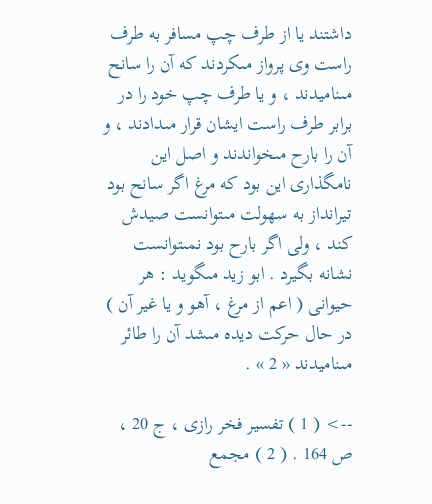داشتند يا از طرف چپ مسافر به طرف راست وى پرواز مىكردند كه آن را سانح مىناميدند ، و يا طرف چپ خود را در برابر طرف راست ايشان قرار مىدادند ، و آن را بارح مىخواندند و اصل اين نامگذارى اين بود كه مرغ اگر سانح بود تيرانداز به سهولت مىتوانست صيدش كند ، ولى اگر بارح بود نمىتوانست نشانه بگيرد . ابو زيد مىگويد : هر حيوانى ( اعم از مرغ ، آهو و يا غير آن ) در حال حركت ديده مىشد آن را طائر مىناميدند « 2 » .

--> ( 1 ) تفسير فخر رازى ، ج 20 ، ص 164 . ( 2 ) مجمع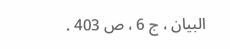البيان ، ج 6 ، ص 403 .